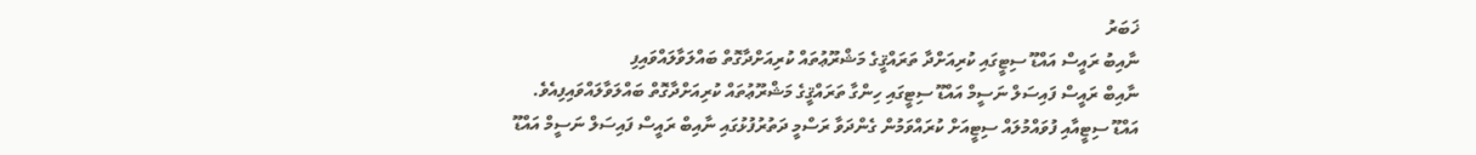ޚަބަރު
ނާއިބު ރައީސް އައްޑޫ ސިޓީގައި ކުރިއަށްދާ ތަރައްޤީގެ މަޝްރޫޢުތައް ކުރިއަށްދާގޮތް ބައްލަވާލައްވައިފި
ނާއިބް ރައީސް ފައިސަލް ނަސީމް އައްޑޫ ސިޓީގައި ހިންގާ ތަރައްޤީގެ މަޝްރޫޢުތައް ކުރިއަށްދާގޮތް ބައްލަވާލައްވައިފިއެވެ.
އައްޑޫ ސިޓީއާއި ފުވައްމުލައް ސިޓީއަށް ކުރައްވަމުން ގެންދަވާ ރަސްމީ ދަތުރުފުޅުގައި ނާއިބް ރައީސް ފައިސަލް ނަސީމް އައްޑޫ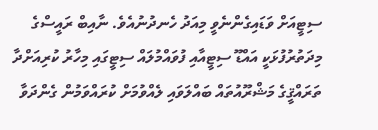ސިޓީއަށް ވަޑައިގެންނެވީ މިއަދު ހެނދުނުއެވެ. ނާއިބް ރައީސްގެ މިދަތުރުފުޅަކީ އައްޑޫ ސިޓީއާއި ފުވައްމުލައް ސިޓީގައި މިހާރު ކުރިއަށްދާ ތަރައްޤީގެ މަޝްރޫއުތައް ބައްލަވައި ލެއްވުމަށް ކުރައްވަމުން ގެންދަވާ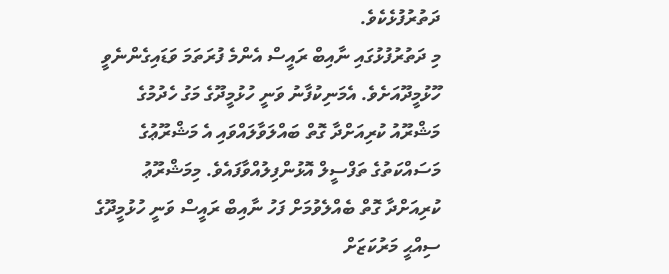ދަތުރުފުޅެކެވެ.
މި ދަތުރުފުޅުގައި ނާއިބް ރައީސް އެންމެ ފުރަތަމަ ވަޑައިގެންނެވީ ހޫޅުމީދޫއަށެވެ. އެމަނިކުފާނު ވަނީ ހުޅުމީދޫގެ މަގު ހެދުމުގެ މަޝްރޫއު ކުރިއަށްދާ ގޮތް ބައްލަވާލައްވައި އެ މަޝްރޫޢުގެ މަސައްކަތުގެ ތަފްސީލް އޮޅުންފިލުއްވާފައެވެ. މިމަޝްރޫޢު ކުރިއަށްދާ ގޮތް ބެއްލެވުމަށް ފަހު ނާއިބް ރައީސް ވަނީ ހުޅުމީދޫގެ ސިއްޙީ މަރުކަޒަށް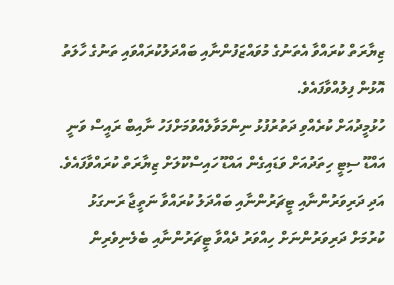ޒިޔާރަތް ކުރައްވާ އެތަނުގެ މުވައްޒަފުންނާއި ބައްދަލުކުރައްވައި ތަނުގެ ހާލަތު އޮޅުން ފިލުއްވާފައެވެ.
ހުޅުމީދުއަށް ކުރެއްވި ދަތުރުފުޅު ނިންމަވާލެއްވުމަށްފަހު ނާއިބް ރައީސް ވަނީ އައްޑޫ ސިޓީ ހިތަދުއަށް ވަޑައިގެން އައްޑޫ ހައިސްކޫލަށް ޒިޔާރަތް ކުރައްވާފައެވެ. އަދި ދަރިވަރުންނާއި ޓީޗަރުންނާއި ބައްދަލު ކުރައްވާ ނަތީޖާ ރަނގަޅު ކުރުމަށް ދަރިވަރުންނަށް ހިއްވަރު ދެއްވާ ޓީޗަރުންނާއި ބެލެނިވެރިން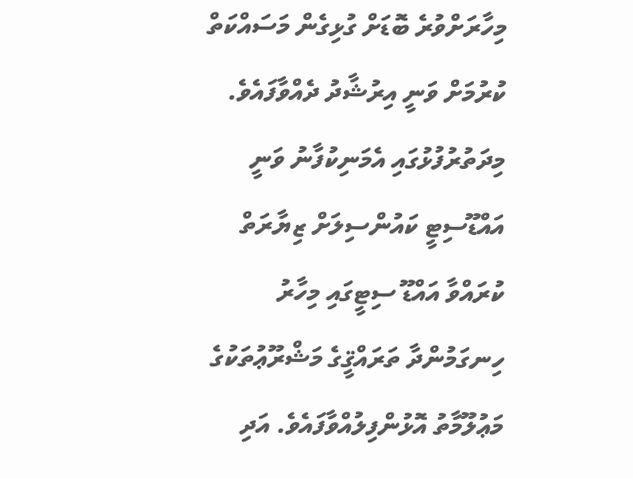މިހާރަށްވުރެ ބޮޑަށް ގުޅިގެން މަސައްކަތް ކުރުމަށް ވަނީ އިރުޝާދު ދެއްވާފައެވެ.
މިދަތުރުފުޅުގައި އެމަނިކުފާނު ވަނީ އައްޑޫސިޓީ ކައުންސިލަށް ޒިޔާރަތް ކުރައްވާ އައްޑޫ ސިޓީގައި މިހާރު ހިނގަމުންދާ ތަރައްޤީގެ މަޝްރޫޢުތަކުގެ މަޢުލޫމާތު އޮޅުންފިލުއްވާފައެވެ. އަދި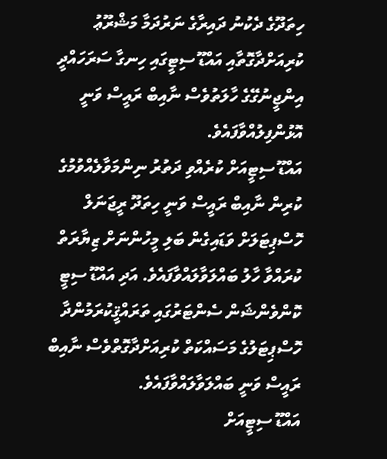ހިތަދޫގެ ދެކުނު ދައިރާގެ ނަރުދަމާ މަޝްރޫޢު ކުރިއަށްދާގޮތާއި އައްޑޫ ސިޓީގައި ހިނގާ ސަރަހައްދީ އިންޖީނުގޭގެ ހާލަތުވެސް ނާއިބް ރައީސް ވަނީ އޮޅުންފިލުއްވާފައެވެ.
އައްޑޫ ސިޓީއަށް ކުރެއްވި ދަތުރު ނިންމަވާލެއްވުމުގެ ކުރިން ނާއިބް ރައީސް ވަނީ ހިތަދޫ ރީޖަނަލް ހޮސްޕިޓަލަށް ވަޑައިގެން ބަލި މީހުންނަށް ޒިޔާރަތް ކުރައްވާ ހާލު ބައްލަވާލައްވާފައެވެ. އަދި އައްޑޫ ސިޓީ ކޮންވެންޝަން ސެންޓަރުގައި ތަރައްޤީކުރަމުންދާ ހޮސްޕިޓަލުގެ މަސައްކަތް ކުރިއަށްދާގޮތްވެސް ނާއިބް ރައީސް ވަނީ ބައްލަވާލައްވާފައެވެ.
އައްޑޫ ސިޓީއަށް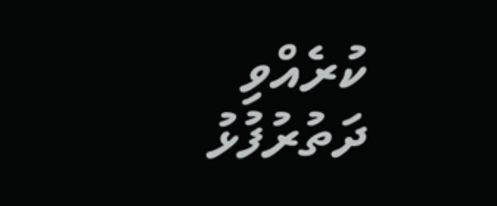ކުރެއްވި ދަތުރުފުޅު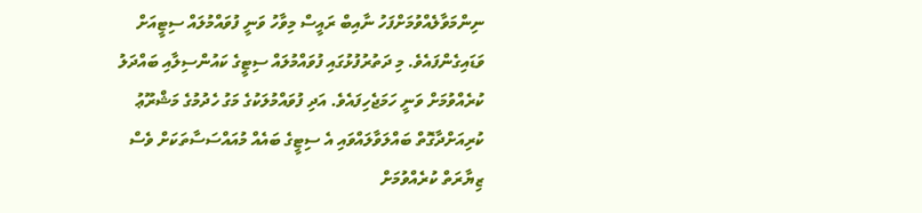ނިންމަވާލެއްވުމަށްފަހު ނާއިބް ރައީސް މިވާހު ވަނީ ފުވައްމުލައް ސިޓީއަށް ވަޑައިގެންފައެވެ. މި ދަތުރުފުޅުގައި ފުވައްމުލައް ސިޓީގެ ކައުންސިލާއި ބައްދަލު ކުރެއްވުމަށް ވަނީ ހަމަޖެހިފައެވެ. އަދި ފުވައްމުލަކުގެ މަގު ހެދުމުގެ މަޝްރޫޢު ކުރިއަށްދާގޮތް ބައްލަވާލައްވައި އެ ސިޓީގެ ބައެއް މުއައްސަސާތަކަށް ވެސް ޒިޔާރަތް ކުރެއްވުމަށް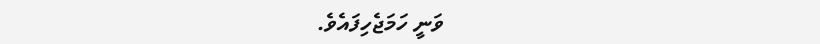ވަނީ ހަމަޖެހިފައެވެ.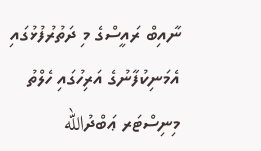ނާއިބް ރައީސްގެ މި ދަތުރުފުޅުގައި އެމަނިކުފާނުގެ އަރިހުގައި ހެލްތު މިނިސްޓަރ ޢަބްދުالله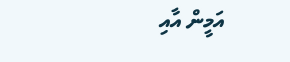އަމީން އާއި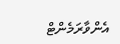އެންވާރަމެންޓް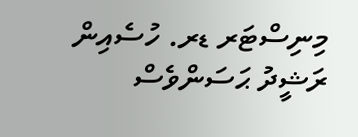މިނިސްޓަރ ޑރ. ހުސެއިން ރަޝީދު ޙަސަންވެސް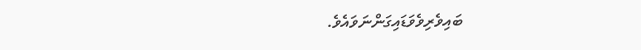ބައިވެރިވެވަޑައިގަންނަވައެވެ.